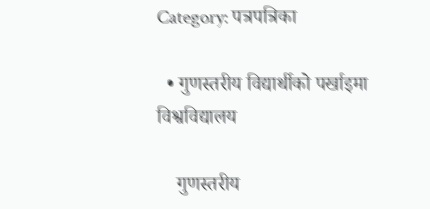Category: पत्रपत्रिका

  • गुणस्तरीय विद्यार्थीको पर्खाइमा विश्वविद्यालय

    गुणस्तरीय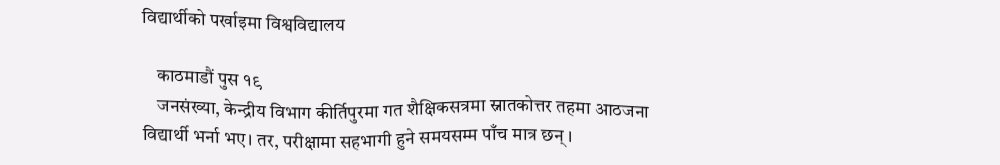विद्यार्थीको पर्खाइमा विश्वविद्यालय

    काठमाडौं पुस १९
    जनसंख्या, केन्द्रीय विभाग कीर्तिपुरमा गत शैक्षिकसत्रमा स्नातकोत्तर तहमा आठजना विद्यार्थी भर्ना भए। तर, परीक्षामा सहभागी हुने समयसम्म पाँच मात्र छन्।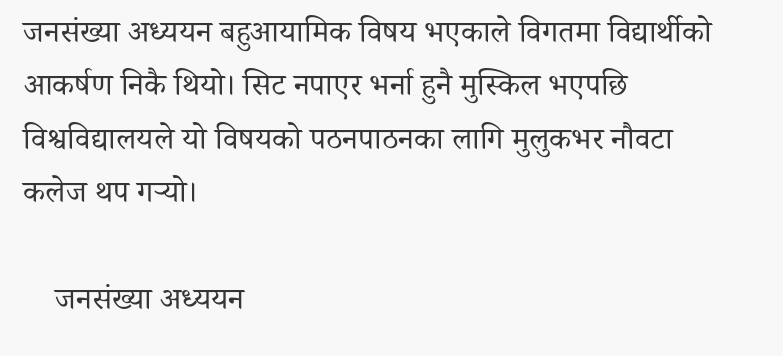जनसंख्या अध्ययन बहुआयामिक विषय भएकाले विगतमा विद्यार्थीको आकर्षण निकै थियो। सिट नपाएर भर्ना हुनै मुस्किल भएपछि विश्वविद्यालयले यो विषयको पठनपाठनका लागि मुलुकभर नौवटा कलेज थप गर्‍यो।

    जनसंख्या अध्ययन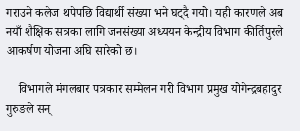गराउने कलेज थपेपछि विद्यार्थी संख्या भने घट्दै गयो। यही कारणले अब नयाँ शैक्षिक सत्रका लागि जनसंख्या अध्ययन केन्द्रीय विभाग कीर्तिपुरले आकर्षण योजना अघि सारेको छ।

    विभागले मंगलबार पत्रकार सम्मेलन गरी विभाग प्रमुख योगेन्द्रबहादुर गुरुङले सन्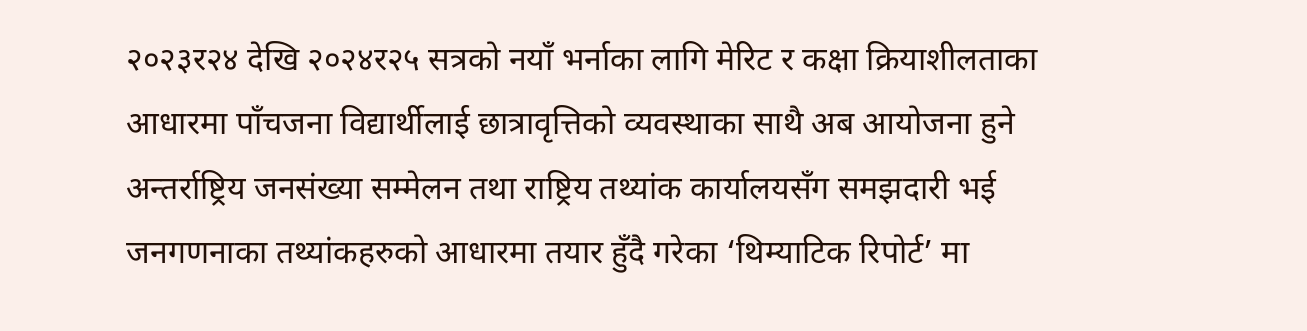२०२३र२४ देखि २०२४र२५ सत्रको नयाँ भर्नाका लागि मेरिट र कक्षा क्रियाशीलताका आधारमा पाँचजना विद्यार्थीलाई छात्रावृत्तिको व्यवस्थाका साथै अब आयोजना हुने अन्तर्राष्ट्रिय जनसंख्या सम्मेलन तथा राष्ट्रिय तथ्यांक कार्यालयसँग समझदारी भई जनगणनाका तथ्यांकहरुको आधारमा तयार हुँदै गरेका ‘थिम्याटिक रिपोर्ट’ मा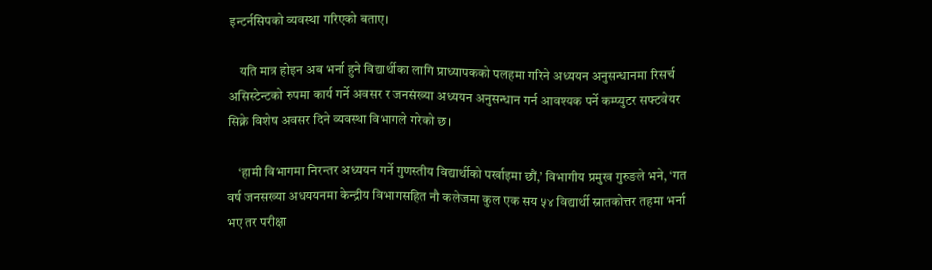इन्टर्नसिपको व्यवस्था गरिएको बताए।

    यति मात्र होइन अब भर्ना हुने विद्यार्थीका लागि प्राध्यापकको पलहमा गरिने अध्ययन अनुसन्धानमा रिसर्च असिस्टेन्टको रुपमा कार्य गर्ने अवसर र जनसंख्या अध्ययन अनुसन्धान गर्न आवश्यक पर्ने कम्प्युटर सफ्टवेयर सिक्ने विशेष अवसर दिने व्यवस्था विभागले गरेको छ।

    ‘हामी विभागमा निरन्तर अध्ययन गर्ने गुणस्तीय विद्यार्थीको पर्खाइमा छौं,’ विभागीय प्रमुख गुरुङले भने, ‘गत वर्ष जनसख्या अधययनमा केन्द्रीय विभागसहित नौ कलेजमा कुल एक सय ५४ विद्यार्थी स्नातकोत्तर तहमा भर्ना भए तर परीक्षा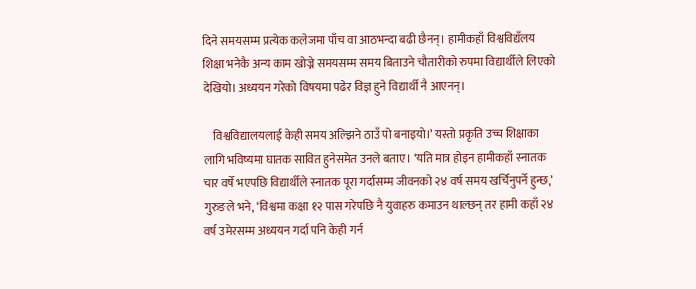दिने समयसम्म प्रत्येक कलेजमा पाँच वा आठभन्दा बढी छैनन्। हामीकहाँ विश्वविद्यँलय शिक्षा भनेकै अन्य काम खोज्ने समयसम्म समय बिताउने चौतारीको रुपमा विद्यार्थीले लिएको देखियो। अध्ययन गरेको विषयमा पढेर विज्ञ हुने विद्यार्थी नै आएनन्।

    विश्वविद्यालयलाई केही समय अल्झिने ठाउँ पो बनाइयो।’ यस्तो प्रकृति उच्च शिक्षाका लागि भविष्यमा घातक सावित हुनेसमेत उनले बताए। ‘यति मात्र होइन हामीकहाँ स्नातक चार वर्षे भएपछि विद्यार्थीले स्नातक पूरा गर्दासम्म जीवनको २४ वर्ष समय खर्चिनुपर्ने हुन्छ,’ गुरुङले भने, ‘विश्वमा कक्षा १२ पास गरेपछि नै युवाहरु कमाउन थाल्छन् तर हामी कहाँ २४ वर्ष उमेरसम्म अध्ययन गर्दा पनि केही गर्न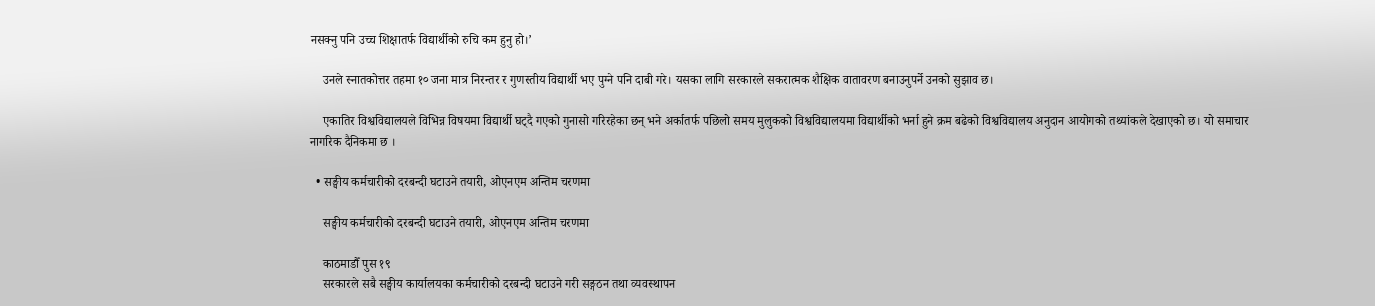नसक्नु पनि उच्च शिक्षातर्फ विद्यार्थीको रुचि कम हुनु हो।’

    उनले स्नातकोत्तर तहमा १० जना मात्र निरन्तर र गुणस्तीय विद्यार्थी भए पुग्ने पनि दाबी गरे। यसका लागि सरकारले सकरात्मक शैक्षिक वातावरण बनाउनुपर्ने उनको सुझाव छ।

    एकातिर विश्वविद्यालयले विभिन्न विषयमा विद्यार्थी घट्दै गएको गुनासो गरिरहेका छन् भने अर्कातर्फ पछिलो समय मुलुकको विश्वविद्यालयमा विद्यार्थीको भर्ना हुने क्रम बढेको विश्वविद्यालय अनुदान आयोगको तथ्यांकले देखाएको छ। यो समाचार नागरिक दैनिकमा छ ।

  • सङ्घीय कर्मचारीको दरबन्दी घटाउने तयारी, ओएनएम अन्तिम चरणमा

    सङ्घीय कर्मचारीको दरबन्दी घटाउने तयारी, ओएनएम अन्तिम चरणमा

    काठमाडौँ पुस १९
    सरकारले सबै सङ्घीय कार्यालयका कर्मचारीको दरबन्दी घटाउने गरी सङ्गठन तथा व्यवस्थापन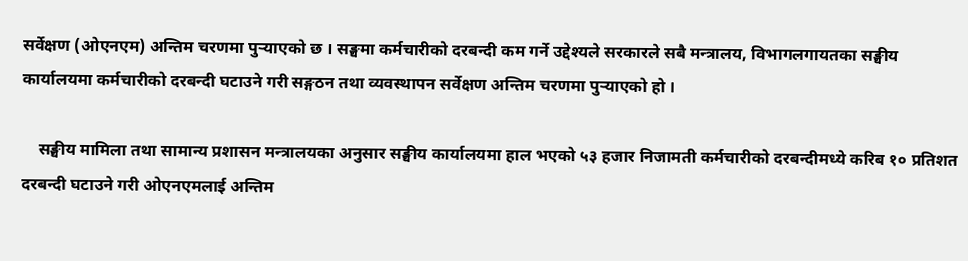सर्वेक्षण (ओएनएम) अन्तिम चरणमा पुर्‍याएको छ । सङ्घमा कर्मचारीको दरबन्दी कम गर्ने उद्देश्यले सरकारले सबै मन्त्रालय, विभागलगायतका सङ्घीय कार्यालयमा कर्मचारीको दरबन्दी घटाउने गरी सङ्गठन तथा व्यवस्थापन सर्वेक्षण अन्तिम चरणमा पुर्‍याएको हो ।

    सङ्घीय मामिला तथा सामान्य प्रशासन मन्त्रालयका अनुसार सङ्घीय कार्यालयमा हाल भएको ५३ हजार निजामती कर्मचारीको दरबन्दीमध्ये करिब १० प्रतिशत दरबन्दी घटाउने गरी ओएनएमलाई अन्तिम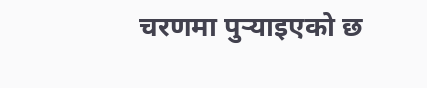चरणमा पुर्‍याइएको छ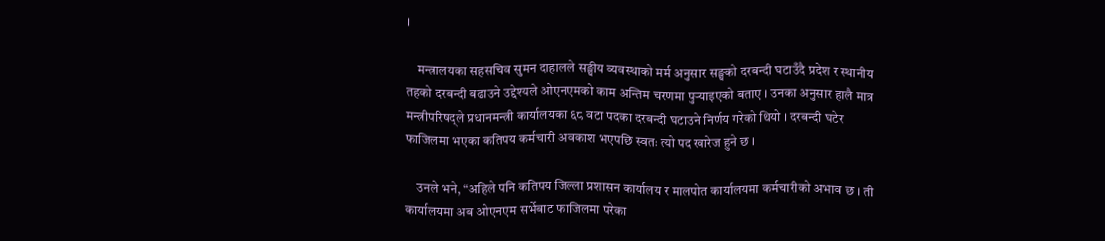।

    मन्त्रालयका सहसचिव सुमन दाहालले सङ्घीय व्यवस्थाको मर्म अनुसार सङ्घको दरबन्दी घटाउँदै प्रदेश र स्थानीय तहको दरबन्दी बढाउने उद्देश्यले ओएनएमको काम अन्तिम चरणमा पुर्‍याइएको बताए । उनका अनुसार हालै मात्र मन्त्रीपरिषद्ले प्रधानमन्त्री कार्यालयका ६८ वटा पदका दरबन्दी घटाउने निर्णय गरेको थियो । दरबन्दी घटेर फाजिलमा भएका कतिपय कर्मचारी अवकाश भएपछि स्वतः त्यो पद खारेज हुने छ ।

    उनले भने, “अहिले पनि कतिपय जिल्ला प्रशासन कार्यालय र मालपोत कार्यालयमा कर्मचारीको अभाव छ । ती कार्यालयमा अब ओएनएम सर्भेबाट फाजिलमा परेका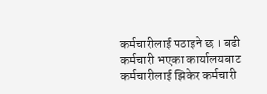कर्मचारीलाई पठाइने छ । बढी कर्मचारी भएका कार्यालयबाट कर्मचारीलाई झिकेर कर्मचारी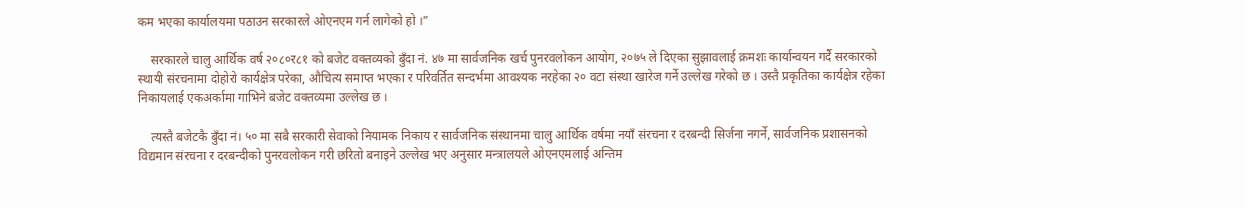कम भएका कार्यालयमा पठाउन सरकारले ओएनएम गर्न लागेको हो ।”

    सरकारले चालु आर्थिक वर्ष २०८०र८१ को बजेट वक्तव्यको बुँदा नं. ४७ मा सार्वजनिक खर्च पुनरवलोकन आयोग, २०७५ ले दिएका सुझावलाई क्रमशः कार्यान्वयन गर्दै सरकारको स्थायी संरचनामा दोहोरो कार्यक्षेत्र परेका, औचित्य समाप्त भएका र परिवर्तित सन्दर्भमा आवश्यक नरहेका २० वटा संस्था खारेज गर्ने उल्लेख गरेको छ । उस्तै प्रकृतिका कार्यक्षेत्र रहेका निकायलाई एकअर्कामा गाभिने बजेट वक्तव्यमा उल्लेख छ ।

    त्यस्तै बजेटकै बुँदा नं। ५० मा सबै सरकारी सेवाको नियामक निकाय र सार्वजनिक संस्थानमा चालु आर्थिक वर्षमा नयाँ संरचना र दरबन्दी सिर्जना नगर्ने, सार्वजनिक प्रशासनको विद्यमान संरचना र दरबन्दीको पुनरवलोकन गरी छरितो बनाइने उल्लेख भए अनुसार मन्त्रालयले ओएनएमलाई अन्तिम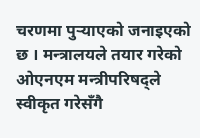चरणमा पुर्‍याएको जनाइएको छ । मन्त्रालयले तयार गरेको ओएनएम मन्त्रीपरिषद्ले स्वीकृत गरेसँगै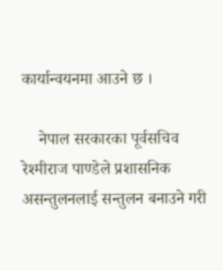कार्यान्वयनमा आउने छ ।

    नेपाल सरकारका पूर्वसचिव रेश्मीराज पाण्डेले प्रशासनिक असन्तुलनलाई सन्तुलन बनाउने गरी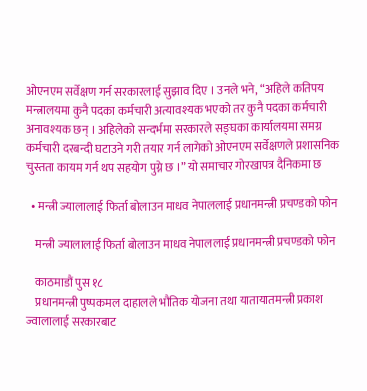ओएनएम सर्वेक्षण गर्न सरकारलाई सुझाव दिए । उनले भने, “अहिले कतिपय मन्त्रालयमा कुनै पदका कर्मचारी अत्यावश्यक भएको तर कुनै पदका कर्मचारी अनावश्यक छन् । अहिलेको सन्दर्भमा सरकारले सङ्घका कार्यालयमा समग्र कर्मचारी दरबन्दी घटाउने गरी तयार गर्न लागेको ओएनएम सर्वेक्षणले प्रशासनिक चुस्तता कायम गर्न थप सहयोग पुग्ने छ ।” यो समाचार गोरखापत्र दैनिकमा छ

  • मन्त्री ज्यालालाई फिर्ता बोलाउन माधव नेपाललाई प्रधानमन्त्री प्रचण्डको फोन

    मन्त्री ज्यालालाई फिर्ता बोलाउन माधव नेपाललाई प्रधानमन्त्री प्रचण्डको फोन

    काठमाडौं पुस १८
    प्रधानमन्त्री पुष्पकमल दाहालले भौतिक योजना तथा यातायातमन्त्री प्रकाश ज्वालालाई सरकारबाट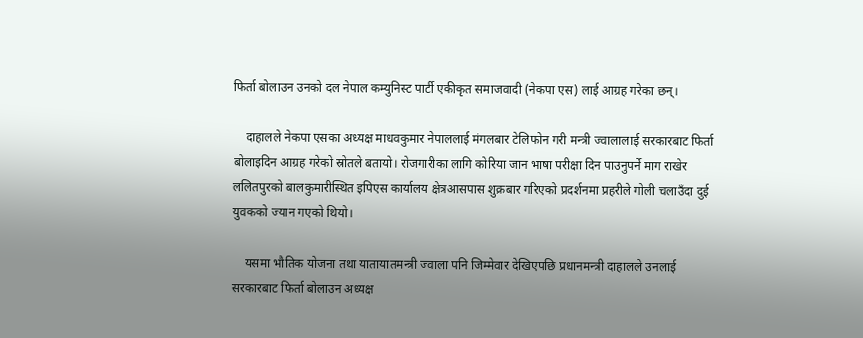फिर्ता बोलाउन उनको दल नेपाल कम्युनिस्ट पार्टी एकीकृत समाजवादी (नेकपा एस) लाई आग्रह गरेका छन्।

    दाहालले नेकपा एसका अध्यक्ष माधवकुमार नेपाललाई मंगलबार टेलिफोन गरी मन्त्री ज्वालालाई सरकारबाट फिर्ता बोलाइदिन आग्रह गरेको स्रोतले बतायो। रोजगारीका लागि कोरिया जान भाषा परीक्षा दिन पाउनुपर्ने माग राखेर ललितपुरको बालकुमारीस्थित इपिएस कार्यालय क्षेत्रआसपास शुक्रबार गरिएको प्रदर्शनमा प्रहरीले गोली चलाउँदा दुई युवकको ज्यान गएको थियो।

    यसमा भौतिक योजना तथा यातायातमन्त्री ज्वाला पनि जिम्मेवार देखिएपछि प्रधानमन्त्री दाहालले उनलाई सरकारबाट फिर्ता बोलाउन अध्यक्ष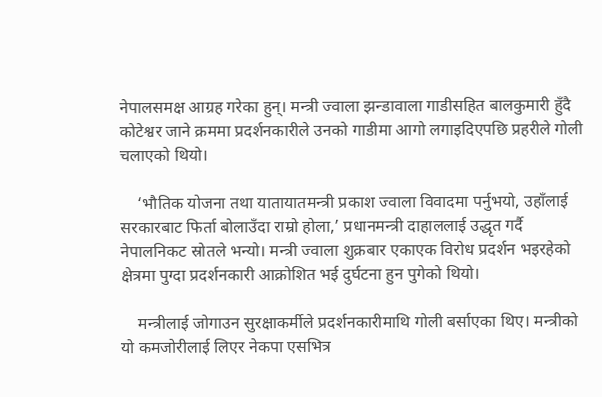नेपालसमक्ष आग्रह गरेका हुन्। मन्त्री ज्वाला झन्डावाला गाडीसहित बालकुमारी हुँदै कोटेश्वर जाने क्रममा प्रदर्शनकारीले उनको गाडीमा आगो लगाइदिएपछि प्रहरीले गोली चलाएको थियो।

    ‘भौतिक योजना तथा यातायातमन्त्री प्रकाश ज्वाला विवादमा पर्नुभयो, उहाँलाई सरकारबाट फिर्ता बोलाउँदा राम्रो होला,’ प्रधानमन्त्री दाहाललाई उद्धृत गर्दै नेपालनिकट स्रोतले भन्यो। मन्त्री ज्वाला शुक्रबार एकाएक विरोध प्रदर्शन भइरहेको क्षेत्रमा पुग्दा प्रदर्शनकारी आक्रोशित भई दुर्घटना हुन पुगेको थियो।

    मन्त्रीलाई जोगाउन सुरक्षाकर्मीले प्रदर्शनकारीमाथि गोली बर्साएका थिए। मन्त्रीको यो कमजोरीलाई लिएर नेकपा एसभित्र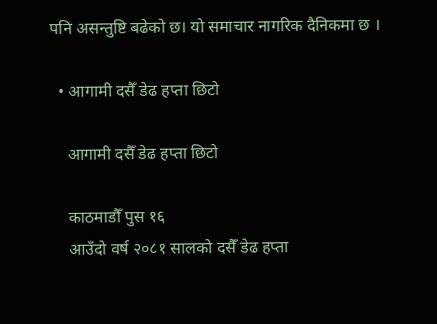पनि असन्तुष्टि बढेको छ। यो समाचार नागरिक दैनिकमा छ ।

  • आगामी दसैँ डेढ हप्ता छिटो

    आगामी दसैँ डेढ हप्ता छिटो

    काठमाडौँ पुस १६
    आउँदो वर्ष २०८१ सालको दसैँ डेढ हप्ता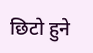छिटो हुने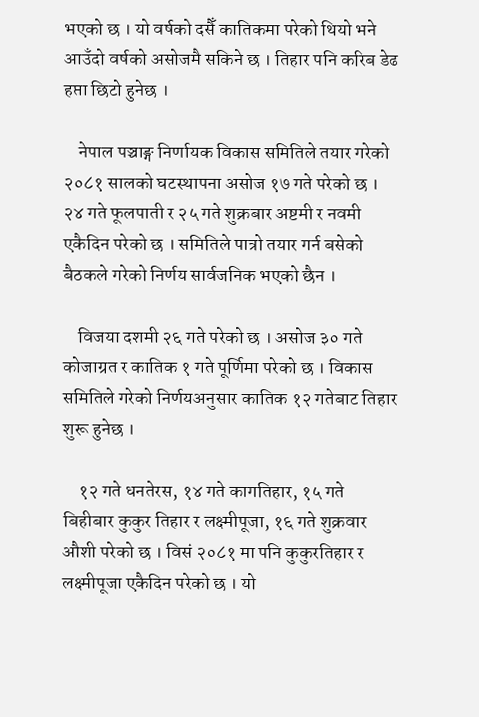भएको छ । यो वर्षको दसैँ कातिकमा परेको थियो भने आउँदो वर्षको असोजमै सकिने छ । तिहार पनि करिब डेढ हप्ता छिटो हुनेछ ।

    नेपाल पञ्चाङ्ग निर्णायक विकास समितिले तयार गरेको २०८१ सालको घटस्थापना असोज १७ गते परेको छ । २४ गते फूलपाती र २५ गते शुक्रबार अष्टमी र नवमी एकैदिन परेको छ । समितिले पात्रो तयार गर्न बसेको बैठकले गरेको निर्णय सार्वजनिक भएको छैन ।

    विजया दशमी २६ गते परेको छ । असोज ३० गते कोजाग्रत र कातिक १ गते पूर्णिमा परेको छ । विकास समितिले गरेको निर्णयअनुसार कातिक १२ गतेबाट तिहार शुरू हुनेछ ।

    १२ गते धनतेरस, १४ गते कागतिहार, १५ गते बिहीबार कुकुर तिहार र लक्ष्मीपूजा, १६ गते शुक्रवार औशी परेको छ । विसं २०८१ मा पनि कुकुरतिहार र लक्ष्मीपूजा एकैदिन परेको छ । यो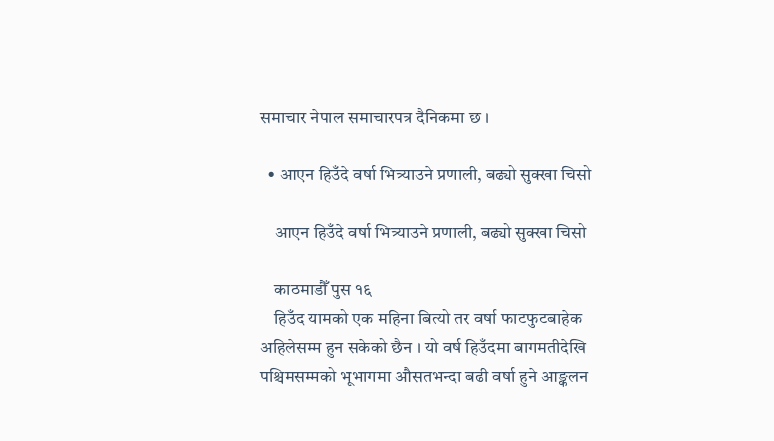समाचार नेपाल समाचारपत्र दैनिकमा छ ।

  • आएन हिउँदे वर्षा भित्र्याउने प्रणाली, बढ्यो सुक्खा चिसो

    आएन हिउँदे वर्षा भित्र्याउने प्रणाली, बढ्यो सुक्खा चिसो

    काठमाडौँ पुस १६
    हिउँद यामको एक महिना बित्यो तर वर्षा फाटफुटबाहेक अहिलेसम्म हुन सकेको छैन । यो वर्ष हिउँदमा बागमतीदेखि पश्चिमसम्मको भूभागमा औसतभन्दा बढी वर्षा हुने आङ्कलन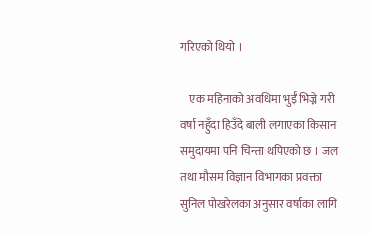गरिएको थियो ।

    एक महिनाको अवधिमा भुईँ भिज्ने गरी वर्षा नहुँदा हिउँदे बाली लगाएका किसान समुदायमा पनि चिन्ता थपिएको छ । जल तथा मौसम विज्ञान विभागका प्रवक्ता सुनिल पोखरेलका अनुसार वर्षाका लागि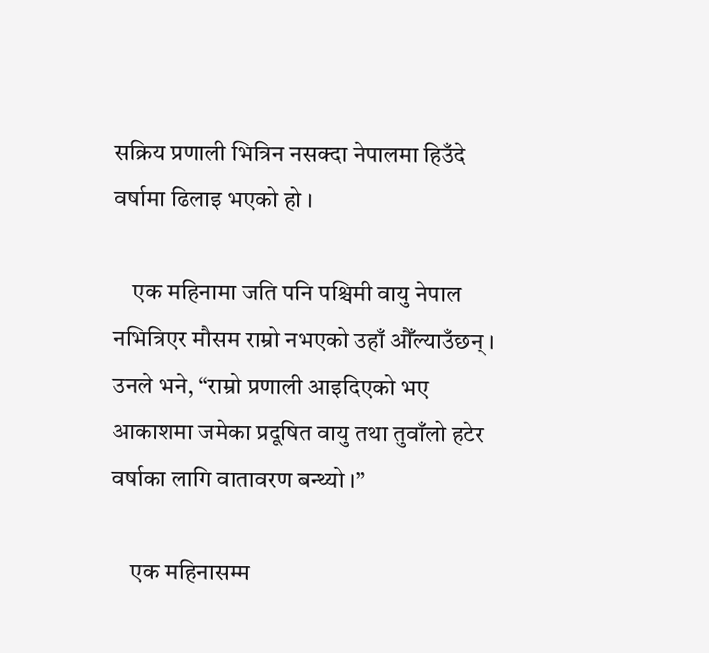सक्रिय प्रणाली भित्रिन नसक्दा नेपालमा हिउँदे वर्षामा ढिलाइ भएको हो ।

    एक महिनामा जति पनि पश्चिमी वायु नेपाल नभित्रिएर मौसम राम्रो नभएको उहाँ औँल्याउँछन् । उनले भने, “राम्रो प्रणाली आइदिएको भए आकाशमा जमेका प्रदूषित वायु तथा तुवाँलो हटेर वर्षाका लागि वातावरण बन्थ्यो ।”

    एक महिनासम्म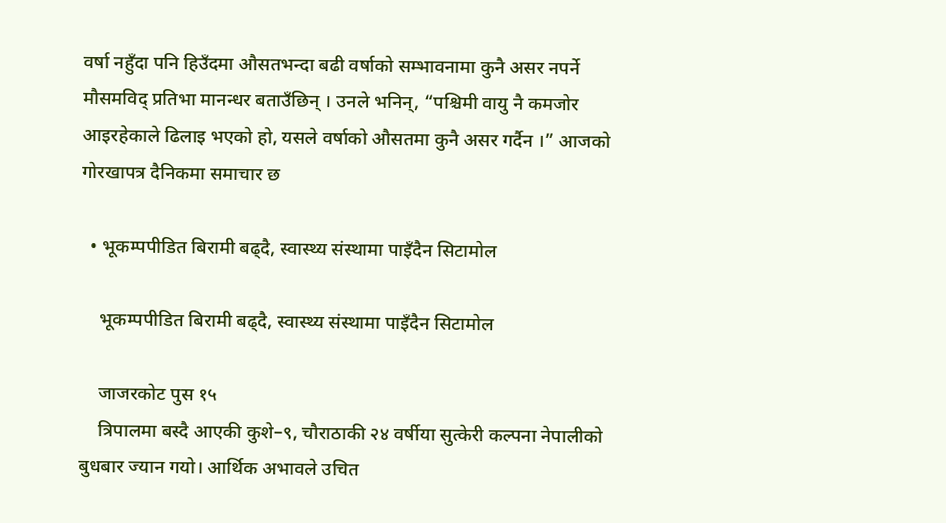वर्षा नहुँदा पनि हिउँदमा औसतभन्दा बढी वर्षाको सम्भावनामा कुनै असर नपर्ने मौसमविद् प्रतिभा मानन्धर बताउँछिन् । उनले भनिन्, “पश्चिमी वायु नै कमजोर आइरहेकाले ढिलाइ भएको हो, यसले वर्षाको औसतमा कुनै असर गर्दैन ।” आजको गोरखापत्र दैनिकमा समाचार छ

  • भूकम्पपीडित बिरामी बढ्दै, स्वास्थ्य संस्थामा पाइँदैन सिटामोल

    भूकम्पपीडित बिरामी बढ्दै, स्वास्थ्य संस्थामा पाइँदैन सिटामोल

    जाजरकोट पुस १५
    त्रिपालमा बस्दै आएकी कुशे–९, चौराठाकी २४ वर्षीया सुत्केरी कल्पना नेपालीको बुधबार ज्यान गयो। आर्थिक अभावले उचित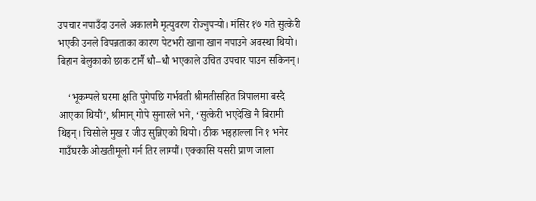उपचार नपाउँदा उनले अकालमै मृत्युवरण रोज्नुपर्‍यो। मंसिर १७ गते सुत्केरी भएकी उनले विपन्नताका कारण पेटभरी खाना खान नपाउने अवस्था थियो। बिहान बेलुकाको छाक टार्नै धौ–धौ भएकाले उचित उपचार पाउन सकिनन्।

    ‘भूकम्पले घरमा क्षति पुगेपछि गर्भवती श्रीमतीसहित त्रिपालमा बस्दै आएका थियौं’, श्रीमान् गोपे सुनारले भने, ‘सुत्केरी भएदेखि नै बिरामी थिइन्। चिसोले मुख र जीउ सुन्निएको थियो। ठीक भइहाल्ला नि १ भनेर गाउँघरकै ओखतीमूलो गर्न तिर लाग्यौं। एक्कासि यसरी प्राण जाला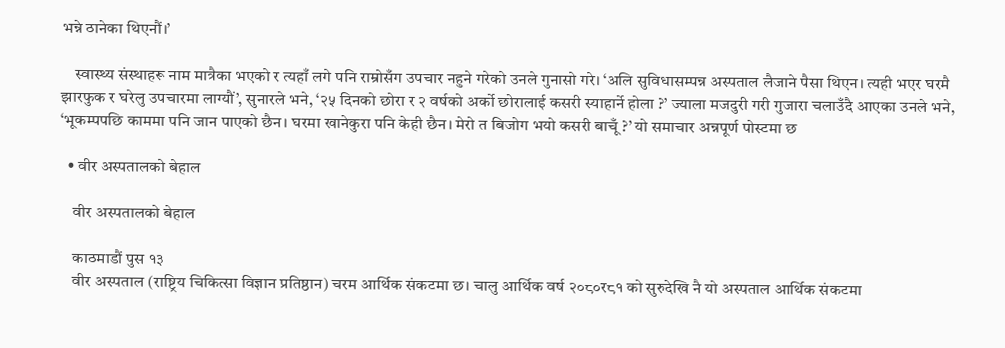भन्ने ठानेका थिएनौं।’

    स्वास्थ्य संस्थाहरू नाम मात्रैका भएको र त्यहाँ लगे पनि राम्रोसँग उपचार नहुने गरेको उनले गुनासो गरे। ‘अलि सुविधासम्पन्न अस्पताल लैजाने पैसा थिएन। त्यही भएर घरमै झारफुक र घरेलु उपचारमा लाग्यौं’, सुनारले भने, ‘२५ दिनको छोरा र २ वर्षको अर्को छोरालाई कसरी स्याहार्ने होला ?’ ज्याला मजदुरी गरी गुजारा चलाउँदै आएका उनले भने, ‘भूकम्पपछि काममा पनि जान पाएको छैन। घरमा खानेकुरा पनि केही छैन। मेरो त बिजोग भयो कसरी बाचूँ ?’ यो समाचार अन्नपूर्ण पोस्टमा छ

  • वीर अस्पतालको बेहाल

    वीर अस्पतालको बेहाल

    काठमाडौं पुस १३
    वीर अस्पताल (राष्ट्रिय चिकित्सा विज्ञान प्रतिष्ठान) चरम आर्थिक संकटमा छ। चालु आर्थिक वर्ष २०८०र८१ को सुरुदेखि नै यो अस्पताल आर्थिक संकटमा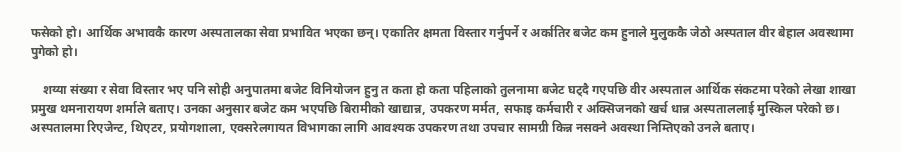फसेको हो। आर्थिक अभावकै कारण अस्पतालका सेवा प्रभावित भएका छन्। एकातिर क्षमता विस्तार गर्नुपर्ने र अर्कातिर बजेट कम हुनाले मुलुककै जेठो अस्पताल वीर बेहाल अवस्थामा पुगेको हो।

    शय्या संख्या र सेवा विस्तार भए पनि सोही अनुपातमा बजेट विनियोजन हुनु त कता हो कता पहिलाको तुलनामा बजेट घट्दै गएपछि वीर अस्पताल आर्थिक संकटमा परेको लेखा शाखा प्रमुख थमनारायण शर्माले बताए। उनका अनुसार बजेट कम भएपछि बिरामीको खाद्यान्न, उपकरण मर्मत, सफाइ कर्मचारी र अक्सिजनको खर्च धान्न अस्पताललाई मुस्किल परेको छ। अस्पतालमा रिएजेन्ट, थिएटर, प्रयोगशाला, एक्सरेलगायत विभागका लागि आवश्यक उपकरण तथा उपचार सामग्री किन्न नसक्ने अवस्था निम्तिएको उनले बताए।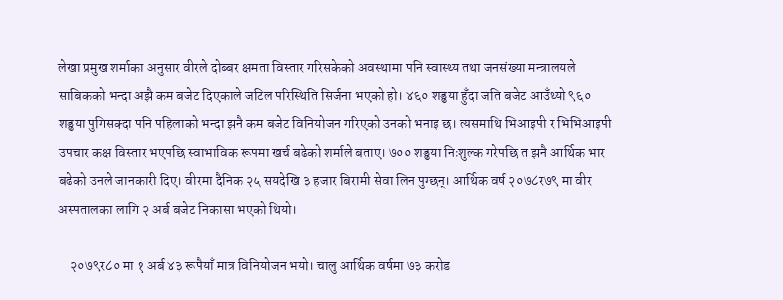लेखा प्रमुख शर्माका अनुसार वीरले दोब्बर क्षमता विस्तार गरिसकेको अवस्थामा पनि स्वास्थ्य तथा जनसंख्या मन्त्रालयले साबिकको भन्दा अझै कम बजेट दिएकाले जटिल परिस्थिति सिर्जना भएको हो। ४६० शड्ढया हुँदा जति बजेट आउँथ्यो ९६० शड्ढया पुगिसक्दा पनि पहिलाको भन्दा झनै कम बजेट विनियोजन गरिएको उनको भनाइ छ। त्यसमाथि भिआइपी र भिभिआइपी उपचार कक्ष विस्तार भएपछि स्वाभाविक रूपमा खर्च बढेको शर्माले बताए। ७०० शड्ढया निःशुल्क गरेपछि त झनै आर्थिक भार बढेको उनले जानकारी दिए। वीरमा दैनिक २५ सयदेखि ३ हजार बिरामी सेवा लिन पुग्छन्। आर्थिक वर्ष २०७८र७९ मा वीर अस्पतालका लागि २ अर्ब बजेट निकासा भएको थियो।

    २०७९र८० मा १ अर्ब ४३ रूपैयाँ मात्र विनियोजन भयो। चालु आर्थिक वर्षमा ७३ करोड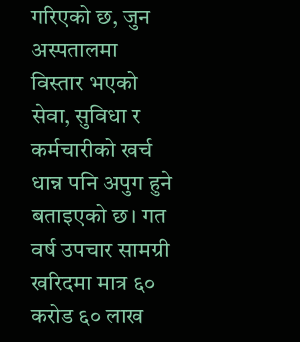गरिएको छ, जुन अस्पतालमा विस्तार भएको सेवा, सुविधा र कर्मचारीको खर्च धान्न पनि अपुग हुने बताइएको छ। गत वर्ष उपचार सामग्री खरिदमा मात्र ६० करोड ६० लाख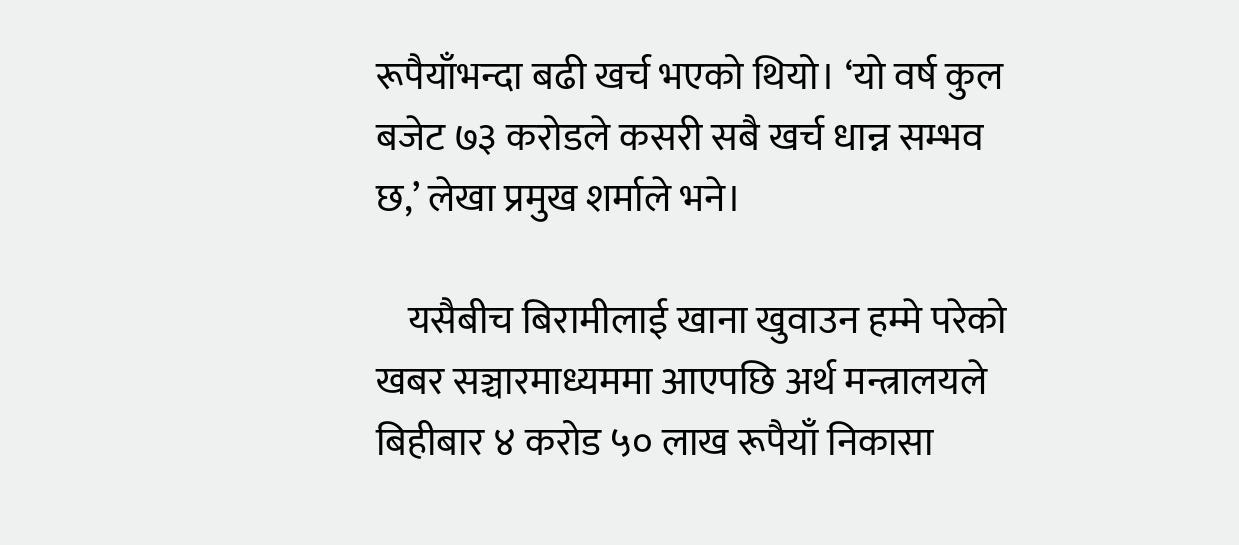रूपैयाँभन्दा बढी खर्च भएको थियो। ‘यो वर्ष कुल बजेट ७३ करोडले कसरी सबै खर्च धान्न सम्भव छ,’ लेखा प्रमुख शर्माले भने।

    यसैबीच बिरामीलाई खाना खुवाउन हम्मे परेको खबर सञ्चारमाध्यममा आएपछि अर्थ मन्त्रालयले बिहीबार ४ करोड ५० लाख रूपैयाँ निकासा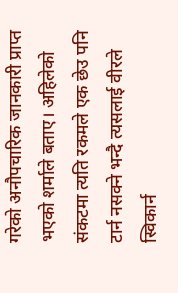गरेको अनौपचारिक जानकारी प्राप्त भएको शर्माले बताए। अहिलेको संकटमा त्यति रकमले एक छेउ पनि टार्न नसक्ने भन्दै त्यसलाई वीरले स्विकार्न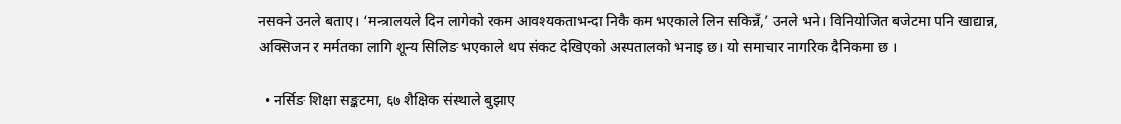नसक्ने उनले बताए। ‘मन्त्रालयले दिन लागेको रकम आवश्यकताभन्दा निकै कम भएकाले लिन सकिन्नँ,’ उनले भने। विनियोजित बजेटमा पनि खाद्यान्न, अक्सिजन र मर्मतका लागि शून्य सिलिङ भएकाले थप संकट देखिएको अस्पतालको भनाइ छ। यो समाचार नागरिक दैनिकमा छ ।

  • नर्सिङ शिक्षा सङ्कटमा, ६७ शैक्षिक संस्थाले बुझाए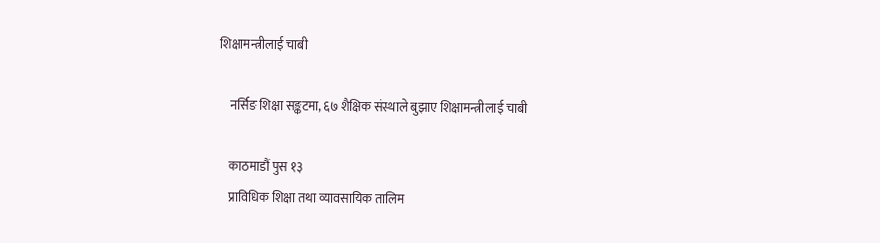शिक्षामन्त्रीलाई चाबी

    नर्सिङ शिक्षा सङ्कटमा, ६७ शैक्षिक संस्थाले बुझाए शिक्षामन्त्रीलाई चाबी

    काठमाडौं पुस १३
    प्राविधिक शिक्षा तथा व्यावसायिक तालिम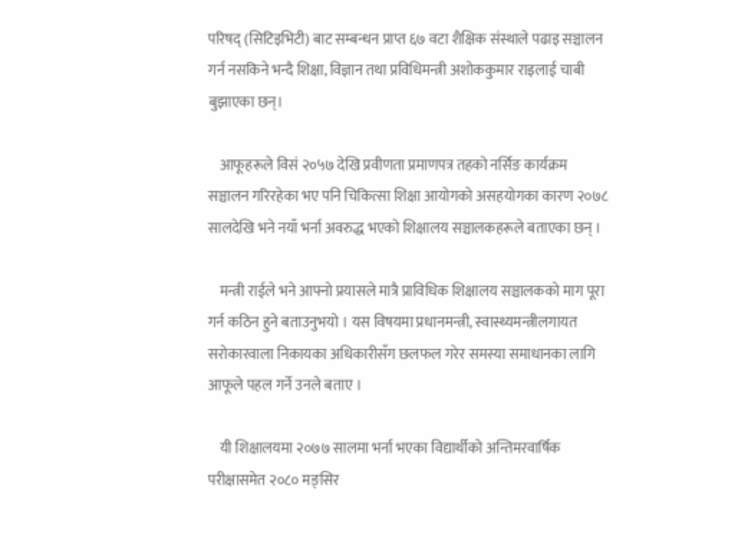परिषद् (सिटिइभिटी) बाट सम्बन्धन प्राप्त ६७ वटा शैक्षिक संस्थाले पढाइ सञ्चालन गर्न नसकिने भन्दै शिक्षा, विज्ञान तथा प्रविधिमन्त्री अशोककुमार राइलाई चाबी बुझाएका छन्।

    आफूहरूले विसं २०५७ देखि प्रवीणता प्रमाणपत्र तहको नर्सिङ कार्यक्रम सञ्चालन गरिरहेका भए पनि चिकित्सा शिक्षा आयोगको असहयोगका कारण २०७८ सालदेखि भने नयाँ भर्ना अवरुद्ध भएको शिक्षालय सञ्चालकहरूले बताएका छन् ।

    मन्त्री राईले भने आफ्नो प्रयासले मात्रै प्राविधिक शिक्षालय सञ्चालकको माग पूरा गर्न कठिन हुने बताउनुभयो । यस विषयमा प्रधानमन्त्री, स्वास्थ्यमन्त्रीलगायत सरोकारवाला निकायका अधिकारीसँग छलफल गरेर समस्या समाधानका लागि आफूले पहल गर्ने उनले बताए ।

    यी शिक्षालयमा २०७७ सालमा भर्ना भएका विद्यार्थीको अन्तिमरवार्षिक परीक्षासमेत २०८० मङ्सिर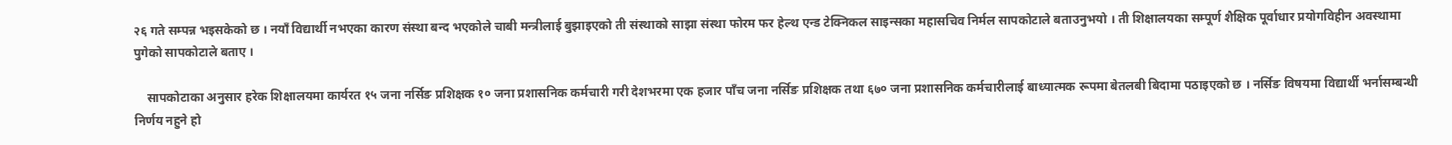२६ गते सम्पन्न भइसकेको छ । नयाँ विद्यार्थी नभएका कारण संस्था बन्द भएकोले चाबी मन्त्रीलाई बुझाइएको ती संस्थाको साझा संस्था फोरम फर हेल्थ एन्ड टेक्निकल साइन्सका महासचिव निर्मल सापकोटाले बताउनुभयो । ती शिक्षालयका सम्पूर्ण शैक्षिक पूर्वाधार प्रयोगविहीन अवस्थामा पुगेको सापकोटाले बताए ।

    सापकोटाका अनुसार हरेक शिक्षालयमा कार्यरत १५ जना नर्सिङ प्रशिक्षक १० जना प्रशासनिक कर्मचारी गरी देशभरमा एक हजार पाँच जना नर्सिङ प्रशिक्षक तथा ६७० जना प्रशासनिक कर्मचारीलाई बाध्यात्मक रूपमा बेतलबी बिदामा पठाइएको छ । नर्सिङ विषयमा विद्यार्थी भर्नासम्बन्धी निर्णय नहुने हो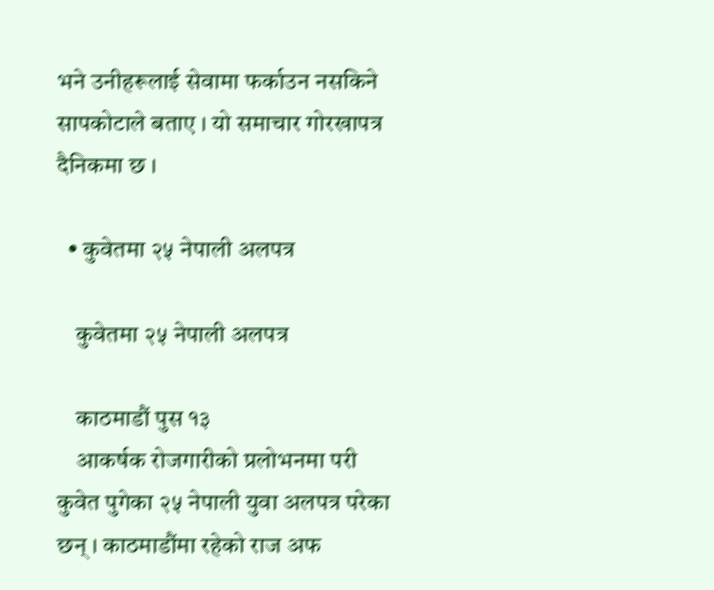भने उनीहरूलाई सेवामा फर्काउन नसकिने सापकोटाले बताए । यो समाचार गोरखापत्र दैनिकमा छ ।

  • कुवेतमा २५ नेपाली अलपत्र

    कुवेतमा २५ नेपाली अलपत्र

    काठमाडौं पुस १३
    आकर्षक रोजगारीको प्रलोभनमा परी कुवेत पुगेका २५ नेपाली युवा अलपत्र परेका छन् । काठमाडौंमा रहेको राज अफ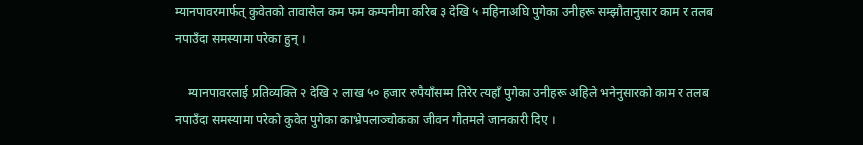म्यानपावरमार्फत् कुवेतको तावासेल कम फम कम्पनीमा करिब ३ देखि ५ महिनाअघि पुगेका उनीहरू सम्झौतानुसार काम र तलब नपाउँदा समस्यामा परेका हुन् ।

    म्यानपावरलाई प्रतिव्यक्ति २ देखि २ लाख ५० हजार रुपैयाँसम्म तिरेर त्यहाँ पुगेका उनीहरू अहिले भनेनुसारको काम र तलब नपाउँदा समस्यामा परेको कुवेत पुगेका काभ्रेपलाञ्चोकका जीवन गौतमले जानकारी दिए ।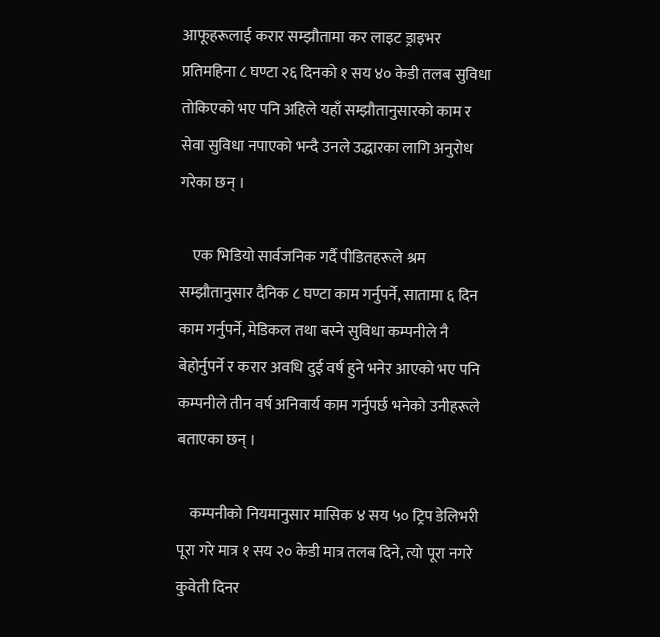आफूहरूलाई करार सम्झौतामा कर लाइट ड्राइभर प्रतिमहिना ८ घण्टा २६ दिनको १ सय ४० केडी तलब सुविधा तोकिएको भए पनि अहिले यहाँ सम्झौतानुसारको काम र सेवा सुविधा नपाएको भन्दै उनले उद्धारका लागि अनुरोध गरेका छन् ।

    एक भिडियो सार्वजनिक गर्दै पीडितहरूले श्रम सम्झौतानुसार दैनिक ८ घण्टा काम गर्नुपर्ने, सातामा ६ दिन काम गर्नुपर्ने, मेडिकल तथा बस्ने सुविधा कम्पनीले नै बेहोर्नुपर्ने र करार अवधि दुई वर्ष हुने भनेर आएको भए पनि कम्पनीले तीन वर्ष अनिवार्य काम गर्नुपर्छ भनेको उनीहरूले बताएका छन् ।

    कम्पनीको नियमानुसार मासिक ४ सय ५० ट्रिप डेलिभरी पूरा गरे मात्र १ सय २० केडी मात्र तलब दिने, त्यो पूरा नगरे कुवेती दिनर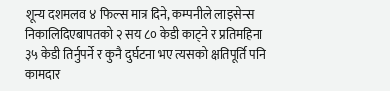शून्य दशमलव ४ फिल्स मात्र दिने, कम्पनीले लाइसेन्स निकालिदिएबापतको २ सय ८० केडी काट्ने र प्रतिमहिना ३५ केडी तिर्नुपर्ने र कुनै दुर्घटना भए त्यसको क्षतिपूर्ति पनि कामदार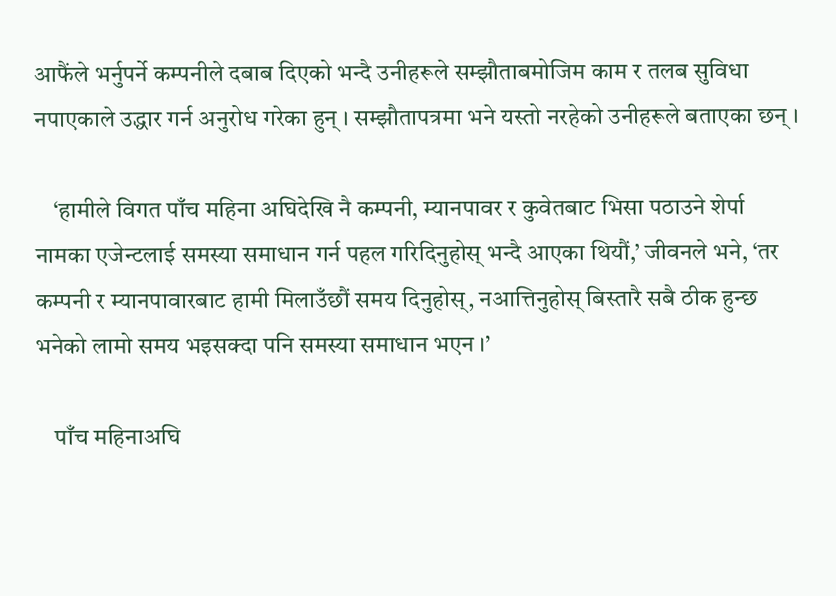आफैंले भर्नुपर्ने कम्पनीले दबाब दिएको भन्दै उनीहरूले सम्झौताबमोजिम काम र तलब सुविधा नपाएकाले उद्धार गर्न अनुरोध गरेका हुन् । सम्झौतापत्रमा भने यस्तो नरहेको उनीहरूले बताएका छन् ।

    ‘हामीले विगत पाँच महिना अघिदेखि नै कम्पनी, म्यानपावर र कुवेतबाट भिसा पठाउने शेर्पा नामका एजेन्टलाई समस्या समाधान गर्न पहल गरिदिनुहोस् भन्दै आएका थियौं,’ जीवनले भने, ‘तर कम्पनी र म्यानपावारबाट हामी मिलाउँछौं समय दिनुहोस्, नआत्तिनुहोस् बिस्तारै सबै ठीक हुन्छ भनेको लामो समय भइसक्दा पनि समस्या समाधान भएन ।’

    पाँच महिनाअघि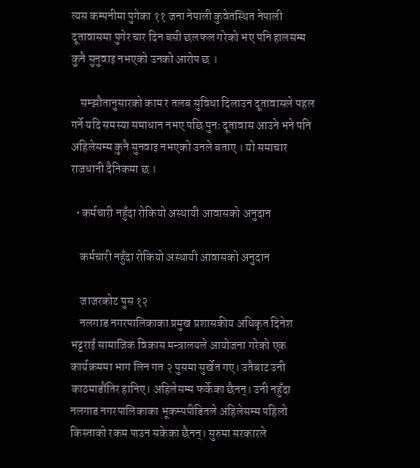त्यस कम्पनीमा पुगेका ११ जना नेपाली कुवेतस्थित नेपाली दूतावासमा पुगेर चार दिन बसी छलफल गरेको भए पनि हालसम्म कुनै सुनुवाइ नभएको उनको आरोप छ ।

    सम्झौतानुसारको काम र तलब सुविधा दिलाउन दूतावासले पहल गर्ने यदि समस्या समाधान नभए पछि पुनः दूतावास आउने भने पनि अहिलेसम्म कुनै सुनवाइ नभएको उनले बताए । यो समाचार राजधानी दैनिकमा छ ।

  • कर्मचारी नहुँदा रोकियो अस्थायी आवासको अनुदान

    कर्मचारी नहुँदा रोकियो अस्थायी आवासको अनुदान

    जाजरकोट पुस १२
    नलगाड नगरपालिकाका प्रमुख प्रशासकीय अधिकृत दिनेश भट्टराई सामाजिक विकास मन्त्रालयले आयोजना गरेको एक कार्यक्रममा भाग लिन गत २ पुसमा सुर्खेत गए। उतैबाट उनी काठमाडौंतिर हानिए। अहिलेसम्म फर्केका छैनन्। उनी नहुँदा नलगाड नगरपालिकाका भूकम्पपीडितले अहिलेसम्म पहिलो किस्ताको रकम पाउन सकेका छैनन्। सुरुमा सरकारले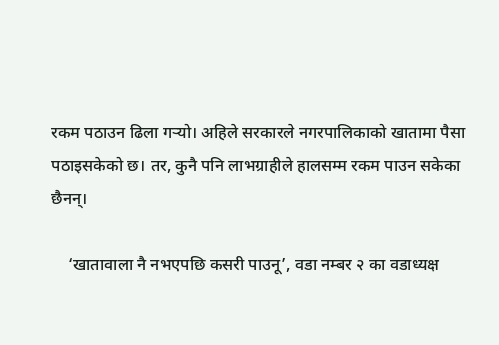रकम पठाउन ढिला गर्‍यो। अहिले सरकारले नगरपालिकाको खातामा पैसा पठाइसकेको छ। तर, कुनै पनि लाभग्राहीले हालसम्म रकम पाउन सकेका छैनन्।

    ‘खातावाला नै नभएपछि कसरी पाउनू’, वडा नम्बर २ का वडाध्यक्ष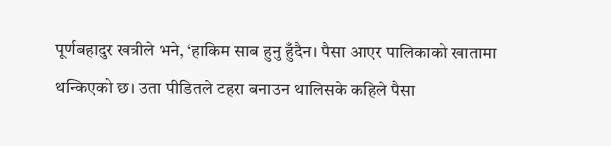पूर्णबहादुर खत्रीले भने, ‘हाकिम साब हुनु हुँदैन। पैसा आएर पालिकाको खातामा थन्किएको छ। उता पीडितले टहरा बनाउन थालिसके कहिले पैसा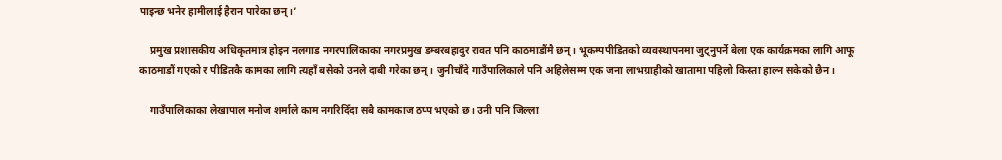पाइन्छ भनेर हामीलाई हैरान पारेका छन्।’

    प्रमुख प्रशासकीय अधिकृतमात्र होइन नलगाड नगरपालिकाका नगरप्रमुख डम्बरबहादुर रावत पनि काठमाडौंमै छन्। भूकम्पपीडितको व्यवस्थापनमा जुट्नुपर्ने बेला एक कार्यक्रमका लागि आफू काठमाडौं गएको र पीडितकै कामका लागि त्यहाँ बसेको उनले दाबी गरेका छन्। जुनीचाँदे गाउँपालिकाले पनि अहिलेसम्म एक जना लाभग्राहीको खातामा पहिलो किस्ता हाल्न सकेको छैन।

    गाउँपालिकाका लेखापाल मनोज शर्माले काम नगरिदिँदा सबै कामकाज ठप्प भएको छ। उनी पनि जिल्ला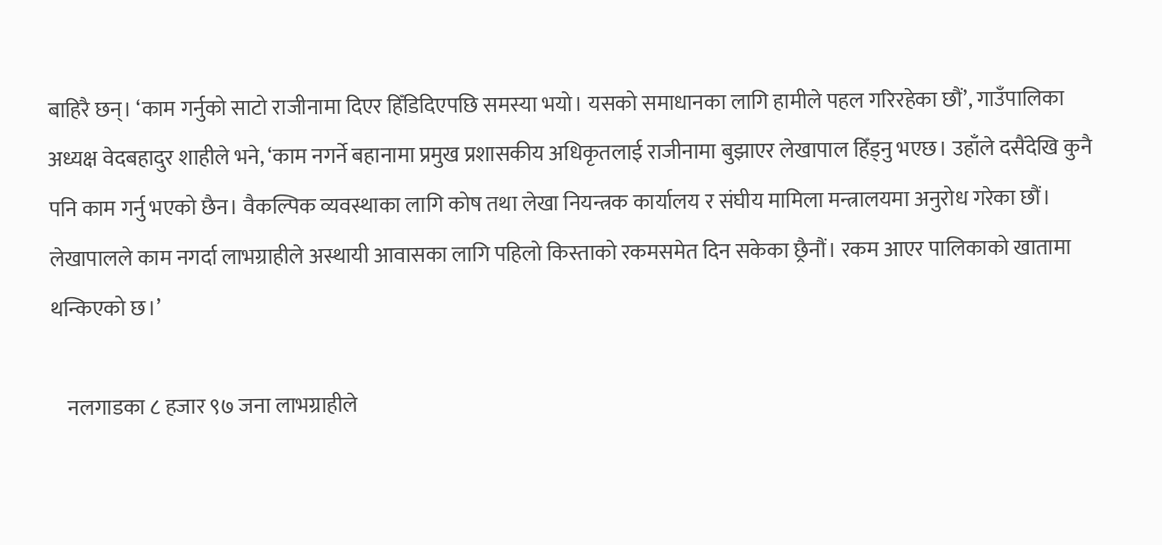बाहिरै छन्। ‘काम गर्नुको साटो राजीनामा दिएर हिँडिदिएपछि समस्या भयो। यसको समाधानका लागि हामीले पहल गरिरहेका छौं’, गाउँपालिका अध्यक्ष वेदबहादुर शाहीले भने, ‘काम नगर्ने बहानामा प्रमुख प्रशासकीय अधिकृतलाई राजीनामा बुझाएर लेखापाल हिँड्नु भएछ। उहाँले दसैंदेखि कुनै पनि काम गर्नु भएको छैन। वैकल्पिक व्यवस्थाका लागि कोष तथा लेखा नियन्त्रक कार्यालय र संघीय मामिला मन्त्रालयमा अनुरोध गरेका छौं। लेखापालले काम नगर्दा लाभग्राहीले अस्थायी आवासका लागि पहिलो किस्ताको रकमसमेत दिन सकेका छ्रैनौं। रकम आएर पालिकाको खातामा थन्किएको छ।’

    नलगाडका ८ हजार ९७ जना लाभग्राहीले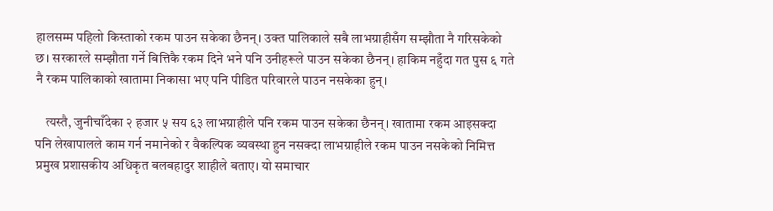हालसम्म पहिलो किस्ताको रकम पाउन सकेका छैनन्। उक्त पालिकाले सबै लाभग्राहीसँग सम्झौता नै गरिसकेको छ। सरकारले सम्झौता गर्ने बित्तिकै रकम दिने भने पनि उनीहरूले पाउन सकेका छैनन्। हाकिम नहुँदा गत पुस ६ गते नै रकम पालिकाको खातामा निकासा भए पनि पीडित परिवारले पाउन नसकेका हुन्।

    त्यस्तै, जुनीचाँदेका २ हजार ५ सय ६३ लाभग्राहीले पनि रकम पाउन सकेका छैनन्। खातामा रकम आइसक्दा पनि लेखापालले काम गर्न नमानेको र वैकल्पिक व्यवस्था हुन नसक्दा लाभग्राहीले रकम पाउन नसकेको निमित्त प्रमुख प्रशासकीय अधिकृत बलबहादुर शाहीले बताए। यो समाचार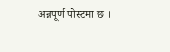अन्नपूर्ण पोस्टमा छ ।